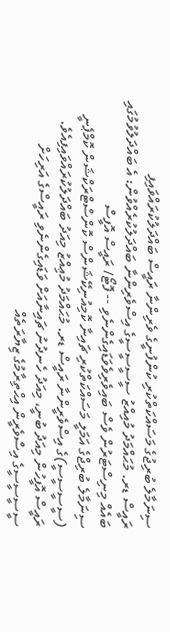ސިނަމާލެ ބުރިޖުގެ މަސައްކަތްކުރި ކުންފުނީގެ ވެރިންނާ ރައީސް ބައްދަލުކުރައްވައިފި
ރައީސް ޑރ. މުޙައްމަދު މުއިއްޒު ސީސީސީސީގެ އިސްވެރިންނާ ބައްދަލުކުރެއްވުން: އެ ބައްދަލުވުމުގައި ބައެއް މިނިސްޓަރުން ވެސް ބައިވެރިވެވަޑައިގެންނެވި -- ފޮޓޯ/ ރައީސް އޮފީސް
ސިނަމާލެ ބުރިޖްގެ އަމަލީ މަސައްކަތްކުރި ޗައިނާ ކޮމިއުނިކޭޝަންސް ކޮންސްޓްރަކްޝަން ކޮމްޕެނީ (ސީސީސީސީ)ގެ އިސްވެރީންނާ ރައީސް ޑރ. މުޙައްމަދު މުޢިއްޒު މިއަދު ބައްދަލުކުރައްވައިފިއެވެ.
ރައީސް އޮފީހުން މިއަދު ބުނީ، މިއަދު ހެނދުނު ޗައިނާއަށް ވަޑައިގެންނެވި ރައީސްގެ އަރިހަށް ސީސީސީސީގެ އިސްވެރީން އިޙްތިރާމުގެ ޒިޔާރަތެއް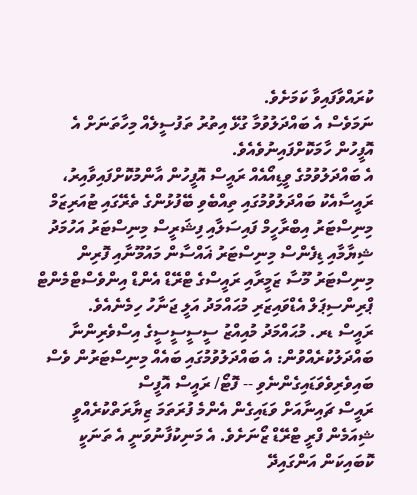ކުރައްވާފައިވާ ކަމަށެވެ.
ނަމަވެސް އެ ބައްދަލުވުމާ ގުޅޭ އިތުރު ތަފުސީލެއް މިހާތަނަށް އެ އޮފީހުން ހާމަކޮށްފައިނުވެއެވެ.
އެ ބައްދަލުވުމުގެ ވީޑިއޯއެއް ރައީސް އޮފީހުން އާންމުކޮށްފައިވާއިރު، ރައީސާއެކު ބައްދަލުވުމުގައި ތިއްބެވި ބޭފުޅުންގެ ތެރޭގައި ޓުއަރިޒަމް މިނިސްޓަރު އިބްރާހީމް ފައިސަލާއި ފިޝަރީސް މިނިސްޓަރު އަހުމަދު ޝިޔާމާއި ޑިފެންސް މިނިސްޓަރު ޣައްސާން މައުމޫނާއި ފޮރިން މިނިސްޓަރު މޫސާ ޒަމީރާއި ރައީސްގެ ޓްރޭޑް އެންޑް އިންވެސްޓްމެންޓް ޕްރިންސިޕަލް އެޑްވައިޒަރި މުޙައްމަދު އަލީ ޖަނާހު ހިމެނެއެވެ.
ރައީސް ޑރ. މުޙައްމަދު މުއިއްޒު ސީސީސީސީގެ އިސްވެރިންނާ ބައްދަލުކުރެއްވުން: އެ ބައްދަލުވުމުގައި ބައެއް މިނިސްޓަރުން ވެސް ބައިވެރިވެވަޑައިގެންނެވި -- ފޮޓޯ/ ރައީސް އޮފީސް
ރައީސް ޗައިނާއަށް ވަޑައިގެން އެންމެ ފުރަތަމަ ޒިޔާރަތްކުރެއްވީ ޝިއަމެން ފްރީ ޓްރޭޑް ޒޯނަށެވެ. އެ މަނިކުފާނުވަނީ އެ ތަނަކީ ކޮބައިކަން އަންގައިދޭ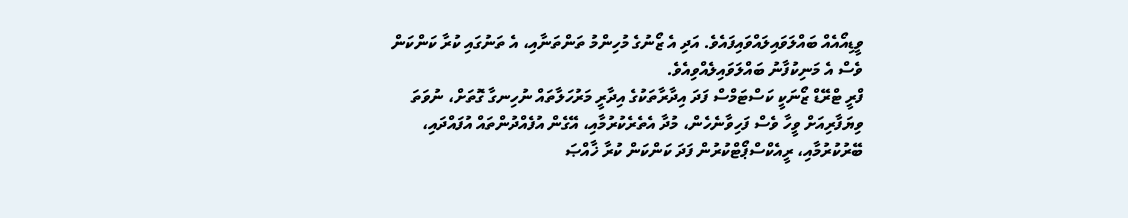ވީޑިއޯއެއް ބައްލަވައިލައްވައިފައެވެ. އަދި އެ ޒޯނުގެ މުހިންމު ތަންތަނާއި، އެ ތަނުގައި ކުރާ ކަންކަން ވެސް އެ މަނިކުފާނު ބައްލަވައިލެއްވިއެވެ.
ފްރީ ޓްރޭޑް ޒޯނަކީ ކަސްޓަމްސް ފަދަ އިދާރާތަކުގެ އިދާރީ މަރުހަލާތައް ނުހިނގާ ގޮތަށް، ނުވަތަ ވިޔަފާރިއަށް ވީހާ ވެސް ފަހިވާނެހެން، މުދާ އެތެރެކުރުމާއި، އޭގެން އުފެއްދުންތައް އުފައްދައި، ބޭރުކުރުމާއި، ރީއެކްސްޕޯޓްކުރުން ފަދަ ކަންކަން ކުރާ ޚާއްޞަ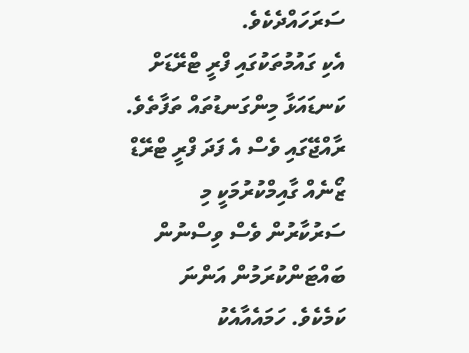ސަރަހައްދެކެވެ.
އެކި ގައުމުތަކުގައި ފްރީ ޓްރޭޑަށް ކަނޑައަޅާ މިންގަނޑުތައް ތަފާތެވެ.
ރާއްޖޭގައި ވެސް އެ ފަދަ ފްރީ ޓްރޭޑް ޒޯނެއް ގާއިމްކުރުމަކީ މި ސަރުކާރުން ވެސް ވިސްނުން ބައްޓަންކުރަމުން އަންނަ ކަމެކެވެ. ހަމައެއާއެކު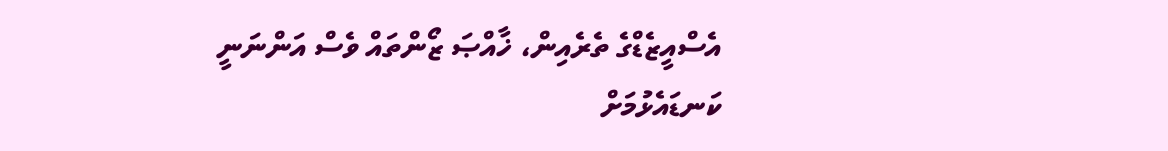އެސްއީޒެޑްގެ ތެރެއިން، ޚާއްޞަ ޒޯންތައް ވެސް އަންނަނީ ކަނޑައެޅުމަށް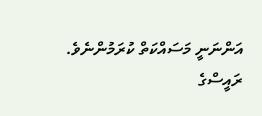އަންނަނީ މަސައްކަތް ކުރަމުންނެވެ.
ރައީސްގެ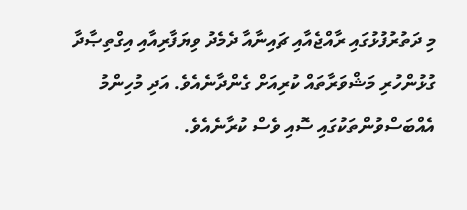މި ދަތުރުފުޅުގައި ރާއްޖެއާއި ޗައިނާއާ ދެމެދު ވިޔަފާރިއާއި އިގްތިޞާދާ ގުޅުންހުރި މަޝްވަރާތައް ކުރިއަށް ގެންދާނެއެވެ. އަދި މުހިންމު އެއްބަސްވުންތަކުގައި ސޮއި ވެސް ކުރާނެއެވެ.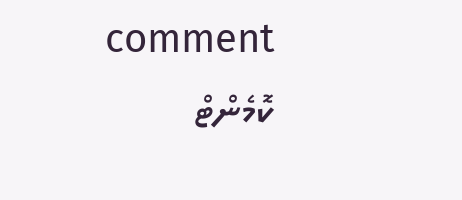comment ކޮމެންޓް